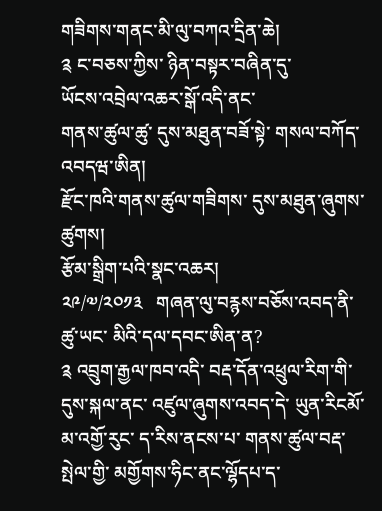གཟིགས་གནང་མི་ལུ་བཀའ་དྲིན་ཆེ།
༉ ང་བཅས་ཀྱིས་ ཉིན་བསྟར་བཞིན་དུ་
ཡོངས་འབྲེལ་འཆར་སྒོ་འདི་ནང་
གནས་ཚུལ་ཚུ་ དུས་མཐུན་བཟོ་སྟེ་ གསལ་བཀོད་འབདཝ་ཨིན།
རྫོང་ཁའི་གནས་ཚུལ་གཟིགས་ དུས་མཐུན་ཞུགས་ཚུགས།
རྩོམ་སྒྲིག་པའི་སྣང་འཆར།
༢༩/༧/༢༠༡༣   གཞན་ལུ་བརྙས་བཅོས་འབད་ནི་ཚུ་ཡང་ མིའི་དལ་དབང་ཨིན་ན?
༉ འབྲུག་རྒྱལ་ཁབ་འདི་ བརྡ་དོན་འཕྲུལ་རིག་གི་ དུས་སྐལ་ནང་ འཛུལ་ཞུགས་འབད་དེ་ ཡུན་རིངམོ་མ་འགྱོ་རུང་ ད་རིས་ནངས་པ་ གནས་ཚུལ་བརྡ་སྤེལ་གྱི་ མགྱོགས་ཧིང་ནང་ལྷོདཔ་ད་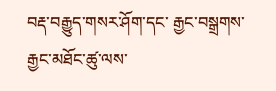བརྡ་བརྒྱུད་གསར་ཤོག་དང་ རྒྱང་བསྒྲགས་ རྒྱང་མཐོང་ཚུ་ལས་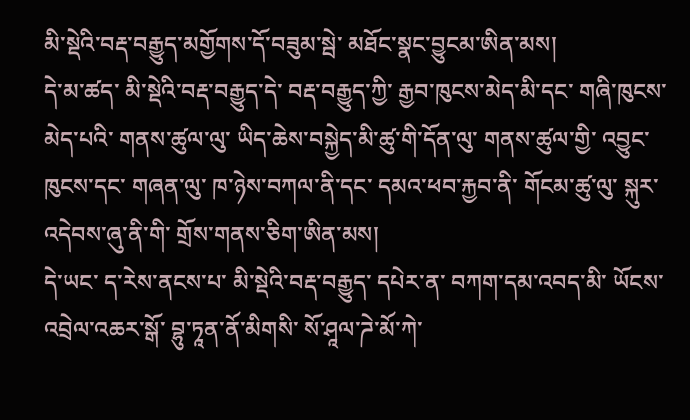མི་སྡེའི་བརྡ་བརྒྱུད་མགྱོགས་དོ་བཟུམ་སྦེ་ མཐོང་སྣང་བྱུངམ་ཨིན་མས།
དེ་མ་ཚད་ མི་སྡེའི་བརྡ་བརྒྱུད་དེ་ བརྡ་བརྒྱུད་ཀྱི་ རྒྱབ་ཁུངས་མེད་མི་དང་ གཞི་ཁུངས་མེད་པའི་ གནས་ཚུལ་ལུ་ ཡིད་ཆེས་བསྐྱེད་མི་ཚུ་གི་དོན་ལུ་ གནས་ཚུལ་གྱི་ འབྱུང་ཁུངས་དང་ གཞན་ལུ་ ཁ་ཉེས་བཀལ་ནི་དང་ དམའ་ཕབ་རྐྱབ་ནི་ གོངམ་ཚུ་ལུ་ སྐུར་འདེབས་ཞུ་ནི་གི་ གྲོས་གནས་ཅིག་ཨིན་མས།
དེ་ཡང་ ད་རེས་ནངས་པ་ མི་སྡེའི་བརྡ་བརྒྱུད་ དཔེར་ན་ བཀག་དམ་འབད་མི་ ཡོངས་འབྲེལ་འཆར་སྒོ་ བྷུ་ཏཱན་ནོ་མིགསི་ སོ་ཤཱལ་ཌེ་མོ་ཀེ་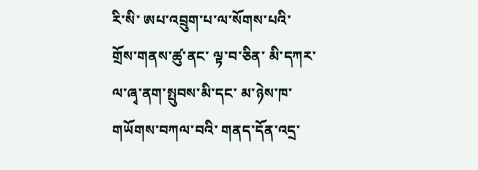རི་སི་ ཨཔ་འབྲུག་པ་ལ་སོགས་པའི་ གྲོས་གནས་ཚུ་ནང་ ལྟ་བ་ཅིན་ མི་དཀར་ལ་ཞྭ་ནག་སྤུབས་མི་དང་ མ་ཉེས་ཁ་གཡོགས་བཀལ་བའི་ གནད་དོན་འདྲ་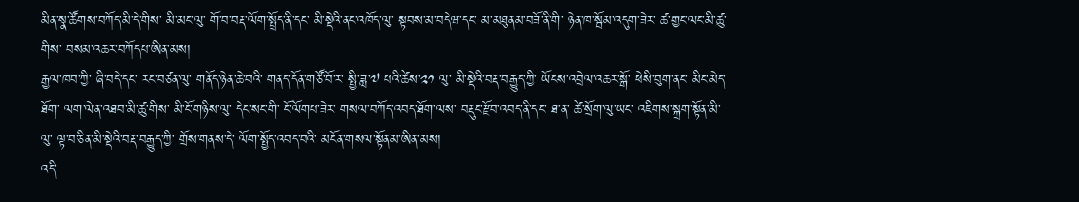མིན་སྣ་ཚོགས་བཀོད་མི་དེ་གིས་ མི་མང་ལུ་ གོ་བ་བརྡ་ལོག་སྤྲོད་ནི་དང་ མི་སྡེའི་ནང་འཁོད་ལུ་ སྟབས་མ་བདེཝ་དང་ མ་མཐུནམ་བཟོ་ནི་གི་ ཉེན་ཁ་སྦོམ་འདུག་ཟེར་ ཚ་གྱང་ལང་མི་ཚུ་གིས་ བསམ་འཆར་བཀོདཔ་ཨིན་མས།
རྒྱལ་ཁབ་ཀྱི་ ཞི་བདེ་དང་ རང་བཙན་ལུ་ གནོད་ཉེན་ཆེ་བའི་ གནད་དོན་གཙོ་བོ་ར་ སྤྱི་ཟླ་༧ པའི་ཚེས་༢༡ ལུ་ མི་སྡེའི་བརྡ་བརྒྱུད་ཀྱི་ ཡོངས་འབྲེལ་འཆར་སྒོ་ ཕེསི་བུག་ནང་ མིང་མེད་ཐོག་ ལག་ལེན་འཐབ་མི་ཚུ་གིས་ མི་ངོ་གཉིས་ལུ་ དེང་སང་གི་ ངོ་ལོགཔ་ཟེར་ གསལ་བཀོད་འབད་ཐོག་ལས་ བརྡུང་རྫོབ་འབད་ནི་དང་ ཐ་ན་ ཚེ་སྲོག་ལུ་ཡང་ འཇིགས་སྐྲག་སྟོན་མི་ལུ་ ལྟ་བ་ཅིན་མི་སྡེའི་བརྡ་བརྒྱུད་ཀྱི་ གྲོས་གནས་དེ་ ལོག་སྤྱོད་འབད་བའི་ མངོན་གསལ་སྟོནམ་ཨིན་མས།
འདི་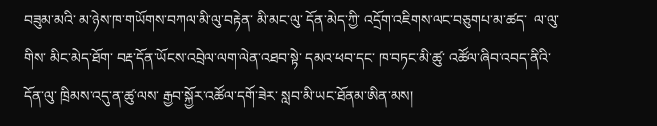བཟུམ་མའི་ མ་ཉེས་ཁ་གཡོགས་བཀལ་མི་ལུ་བརྟེན་ མི་མང་ལུ་ དོན་མེད་ཀྱི་ འདྲོག་འཇིགས་ལང་བཅུགཔ་མ་ཚད་  ལ་ལུ་གིས་ མིང་མེད་ཐོག་ བརྡ་དོན་ཡོངས་འབྲེལ་ལག་ལེན་འཐབ་སྟེ་ དམའ་ཕབ་དང་ ཁ་བཏང་མི་ཚུ་ འཚོལ་ཞིབ་འབད་ནིའི་དོན་ལུ་ ཁྲིམས་འདུ་ན་ཚུ་ལས་ རྒྱབ་སྐྱོར་འཚོལ་དགོ་ཟེར་ སླབ་མི་ཡང་ཐོནམ་ཨིན་མས།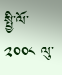སྤྱི་ལོ་༢༠༠༨ ལུ་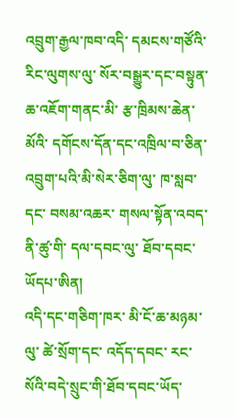འབྲུག་རྒྱལ་ཁབ་འདི་ དམངས་གཙོའི་རིང་ལུགས་ལུ་ སོར་བསྒྱུར་དང་བསྟུན་ ཆ་འཇོག་གནང་མི་ རྩ་ཁྲིམས་ཆེན་མོའི་ དགོངས་དོན་དང་འཁྲིལ་བ་ཅིན་ འབྲུག་པའི་མི་སེར་ཅིག་ལུ་ ཁ་སླབ་དང་ བསམ་འཆར་ གསལ་སྟོན་འབད་ནི་ཚུ་གི་ དལ་དབང་ལུ་ ཐོབ་དབང་ཡོདཔ་ཨིན།
འདི་དང་གཅིག་ཁར་ མི་ངོ་ཆ་མཉམ་ལུ་ ཚེ་སྲོག་དང་ འདོད་དབང་ རང་སོའི་བདེ་སྲུང་གི་ཐོབ་དབང་ཡོད་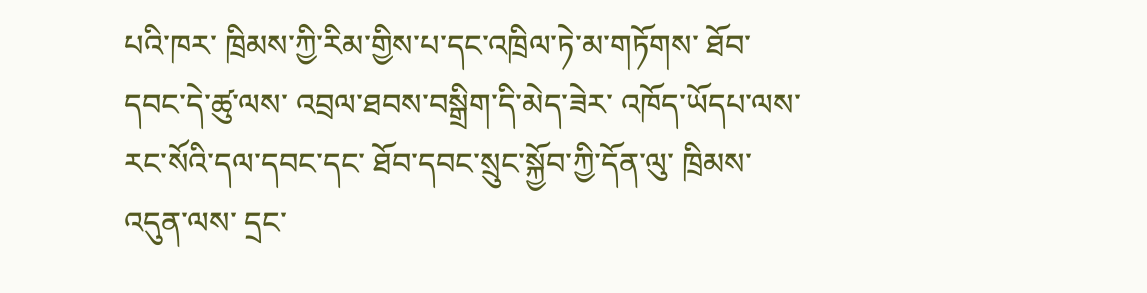པའི་ཁར་ ཁྲིམས་ཀྱི་རིམ་གྱིས་པ་དང་འཁྲིལ་ཏེ་མ་གཏོགས་ ཐོབ་དབང་དེ་ཚུ་ལས་ འབྲལ་ཐབས་བསྒྲིག་དི་མེད་ཟེར་ འཁོད་ཡོདཔ་ལས་ རང་སོའི་དལ་དབང་དང་ ཐོབ་དབང་སྲུང་སྐྱོབ་ཀྱི་དོན་ལུ་ ཁྲིམས་འདུན་ལས་ དྲང་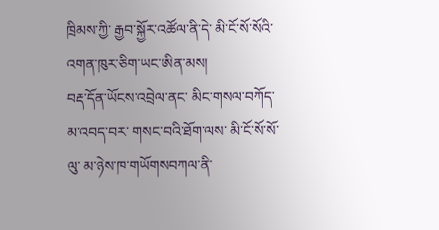ཁྲིམས་ཀྱི་ རྒྱབ་སྐྱོར་འཚོལ་ནི་དེ་ མི་ངོ་སོ་སོའི་ འགན་ཁུར་ཅིག་ཡང་ཨིན་མས།
བརྡ་དོན་ཡོངས་འབྲེལ་ནང་ མིང་གསལ་བཀོད་མ་འབད་བར་ གསང་བའི་ཐོག་ལས་ མི་ངོ་སོ་སོ་ལུ་ མ་ཉེས་ཁ་གཡོགསབཀལ་ནི་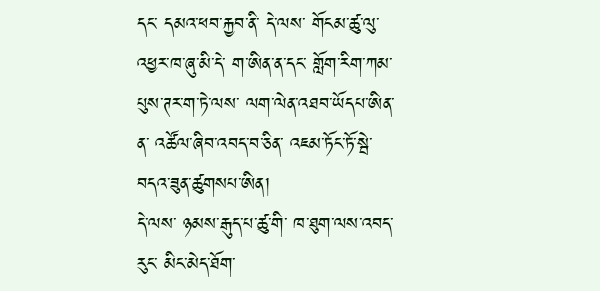དང་ དམའ་ཕབ་རྐྱབ་ནི་ དེ་ལས་ གོངམ་ཚུ་ལུ་ འཕྱར་ཁ་ཞུ་མི་དེ་ ག་ཨིན་ན་དང་ གློག་རིག་ཀམ་པུས་ཊར་ག་ཏེ་ལས་ ལག་ལེན་འཐབ་ཡོདཔ་ཨིན་ན་ འཚོལ་ཞིབ་འབད་བ་ཅིན་ འཇམ་ཏོང་ཏོ་སྦེ་ བདའ་ཟུན་ཚུགསཔ་ཨིན།
དེ་ལས་ ཉམས་རྒུད་པ་ཚུ་གི་ ཁ་ཐུག་ལས་འབད་རུང་ མིང་མེད་ཐོག་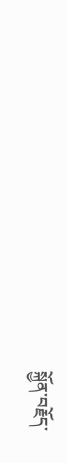སྐྱོན་བརྗོད་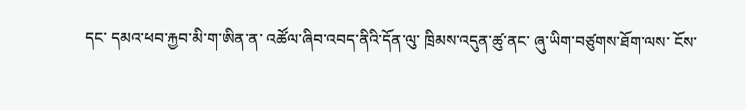དང་ དམའ་ཕབ་རྐྱབ་མི་ག་ཨིན་ན་ འཚོལ་ཞིབ་འབད་ནིའི་དོན་ལུ་ ཁྲིམས་འདུན་ཚུ་ནང་ ཞུ་ཡིག་བཙུགས་ཐོག་ལས་ ངོས་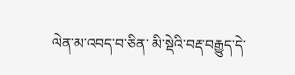ལེན་མ་འབད་བ་ཅིན་ མི་སྡེའི་བརྡ་བརྒྱུད་དེ་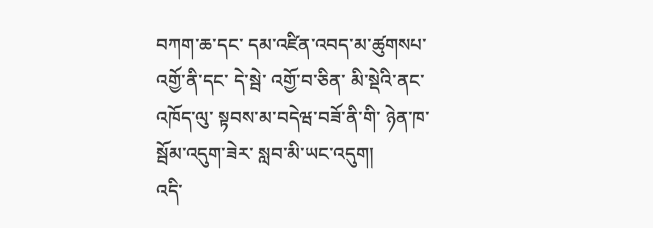བཀག་ཆ་དང་ དམ་འཛིན་འབད་མ་ཚུགསཔ་ འགྱོ་ནི་དང་ དེ་སྦེ་ འགྱོ་བ་ཅིན་ མི་སྡེའི་ནང་འཁོད་ལུ་ སྟབས་མ་བདེཝ་བཟོ་ནི་གི་ ཉེན་ཁ་སྦོམ་འདུག་ཟེར་ སླབ་མི་ཡང་འདུག།
འདི་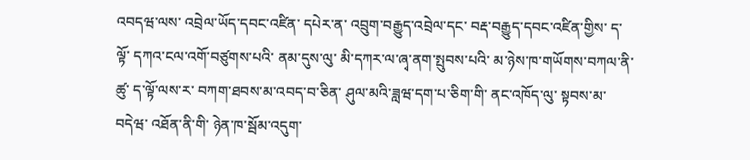འབདཝ་ལས་ འབྲེལ་ཡོད་དབང་འཛིན་ དཔེར་ན་ འབྲུག་བརྒྱུད་འབྲེལ་དང་ བརྡ་བརྒྱུད་དབང་འཛིན་གྱིས་ ད་ལྟོ་ དཀའ་ངལ་འགོ་བཙུགས་པའི་ ནམ་དུས་ལུ་ མི་དཀར་ལ་ཞྭ་ནག་སྤུབས་པའི་ མ་ཉེས་ཁ་གཡོགས་བཀལ་ནི་ཚུ་ ད་ལྟོ་ལས་ར་ བཀག་ཐབས་མ་འབད་བ་ཅིན་ ཤུལ་མའི་ཟླཝ་དག་པ་ཅིག་གི་ ནང་འཁོད་ལུ་ སྟབས་མ་བདེཝ་ འཐོན་ནི་གི་ ཉེན་ཁ་སྦོམ་འདུག་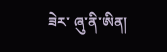ཟེར་ ཞུ་ནི་ཨིན།